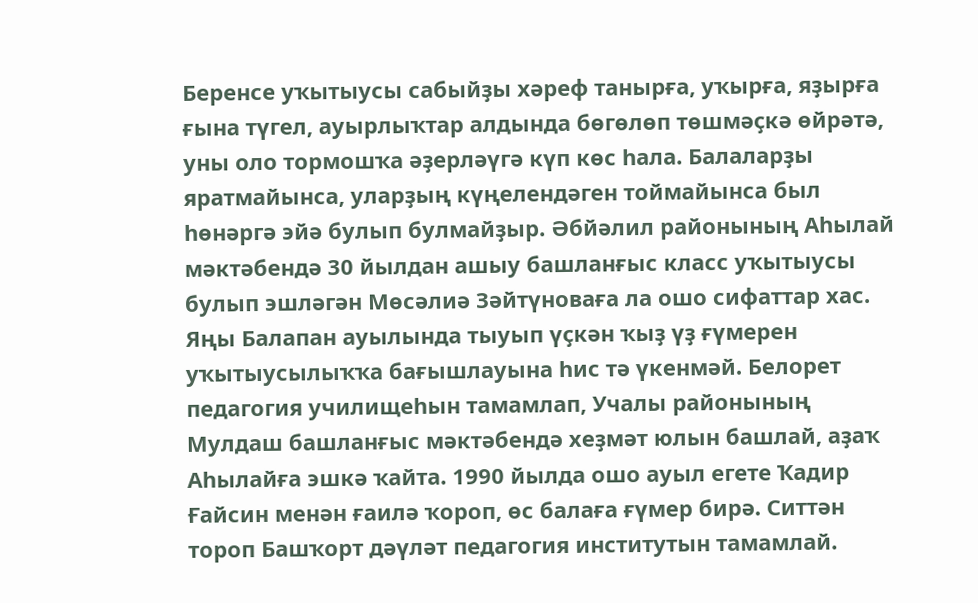Беренсе уҡытыусы сабыйҙы хәреф танырға, уҡырға, яҙырға ғына түгел, ауырлыҡтар алдында бөгөлөп төшмәҫкә өйрәтә, уны оло тормошҡа әҙерләүгә күп көс һала. Балаларҙы яратмайынса, уларҙың күңелендәген тоймайынса был һөнәргә эйә булып булмайҙыр. Әбйәлил районының Аһылай мәктәбендә 30 йылдан ашыу башланғыс класс уҡытыусы булып эшләгән Мөсәлиә Зәйтүноваға ла ошо сифаттар хас.
Яңы Балапан ауылында тыуып үҫкән ҡыҙ үҙ ғүмерен уҡытыусылыҡҡа бағышлауына һис тә үкенмәй. Белорет педагогия училищеһын тамамлап, Учалы районының Мулдаш башланғыс мәктәбендә хеҙмәт юлын башлай, аҙаҡ Аһылайға эшкә ҡайта. 1990 йылда ошо ауыл егете Ҡадир Ғайсин менән ғаилә ҡороп, өс балаға ғүмер бирә. Ситтән тороп Башҡорт дәүләт педагогия институтын тамамлай.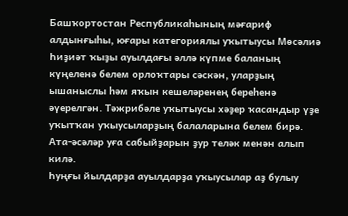Башҡортостан Республикаһының мәғариф алдынғыһы, юғары категориялы уҡытыусы Мөсәлиә Һиҙиәт ҡыҙы ауылдағы әллә күпме баланың күңеленә белем орлоҡтары сәскән, уларҙың ышаныслы һәм яҡын кешеләренең береһенә әүерелгән. Тәжрибәле уҡытыусы хәҙер ҡасандыр үҙе уҡытҡан уҡыусыларҙың балаларына белем бирә. Ата-әсәләр уға сабыйҙарын ҙур теләк менән алып килә.
Һуңғы йылдарҙа ауылдарҙа уҡыусылар аҙ булыу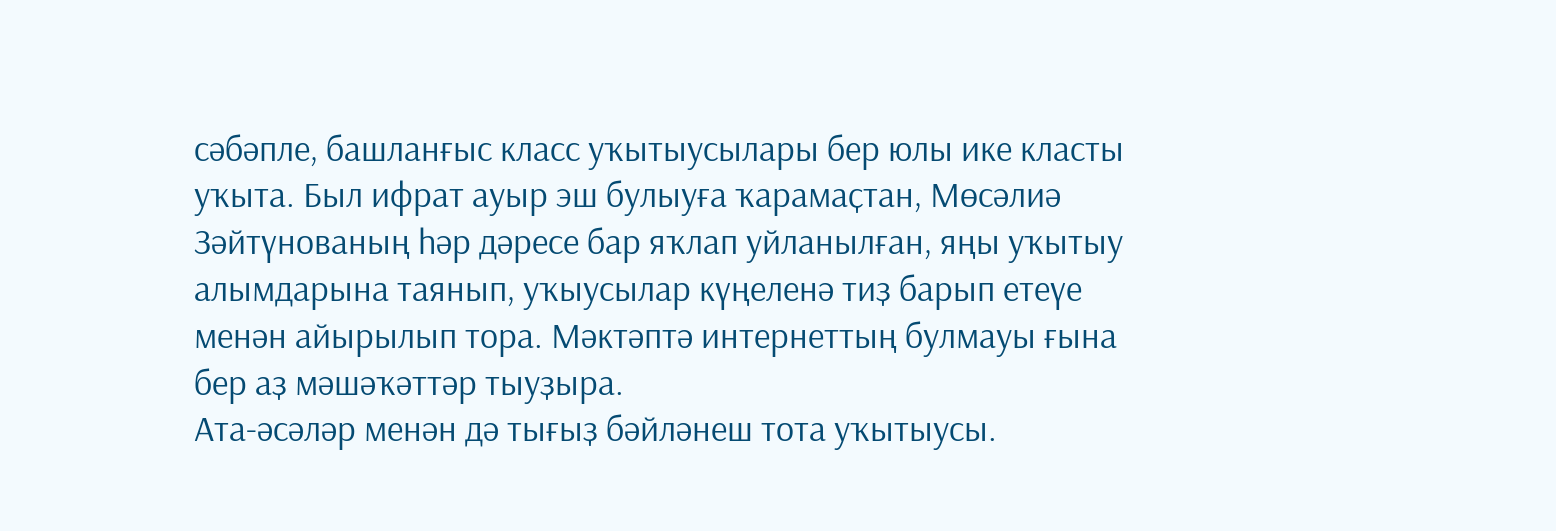сәбәпле, башланғыс класс уҡытыусылары бер юлы ике класты уҡыта. Был ифрат ауыр эш булыуға ҡарамаҫтан, Мөсәлиә Зәйтүнованың һәр дәресе бар яҡлап уйланылған, яңы уҡытыу алымдарына таянып, уҡыусылар күңеленә тиҙ барып етеүе менән айырылып тора. Мәктәптә интернеттың булмауы ғына бер аҙ мәшәҡәттәр тыуҙыра.
Ата-әсәләр менән дә тығыҙ бәйләнеш тота уҡытыусы.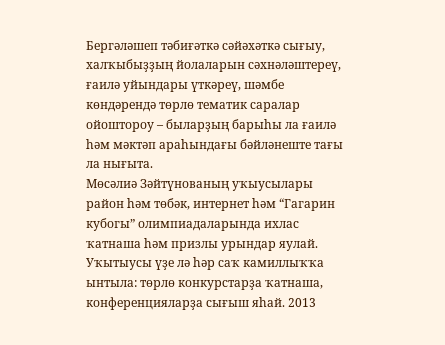Бергәләшеп тәбиғәткә сәйәхәткә сығыу, халҡыбыҙҙың йолаларын сәхнәләштереү, ғаилә уйындары үткәреү, шәмбе көндәрендә төрлө тематик саралар ойоштороу – быларҙың барыһы ла ғаилә һәм мәктәп араһындағы бәйләнеште тағы ла нығыта.
Мөсәлиә Зәйтүнованың уҡыусылары район һәм төбәк, интернет һәм “Гагарин кубогы” олимпиадаларында ихлас ҡатнаша һәм призлы урындар яулай.
Уҡытыусы үҙе лә һәр саҡ камиллыҡҡа ынтыла: төрлө конкурстарҙа ҡатнаша, конференцияларҙа сығыш яһай. 2013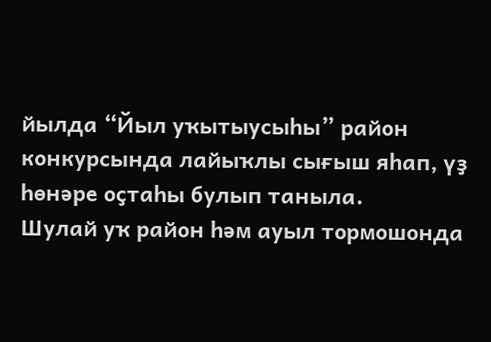йылда “Йыл уҡытыусыһы” район конкурсында лайыҡлы сығыш яһап, үҙ һөнәре оҫтаһы булып таныла.
Шулай уҡ район һәм ауыл тормошонда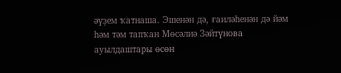әүҙем ҡатнаша. Эшенән дә, ғаиләһенән дә йәм һәм тәм тапҡан Мөсәлиә Зәйтүнова ауылдаштары өсөн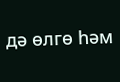дә өлгө һәм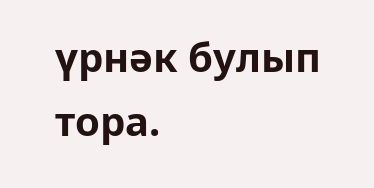үрнәк булып тора.